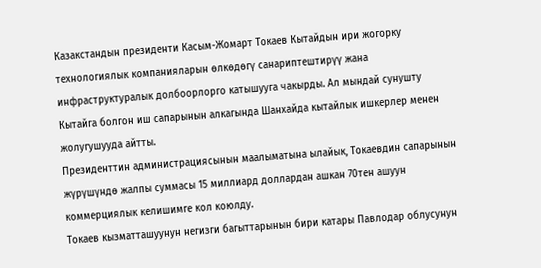Казакстандын президенти Касым-Жомарт Токаев Кытайдын ири жогорку технологиялык компанияларын өлкөдөгү санариптештирүү жана инфраструктуралык долбоорлорго катышууга чакырды. Ал мындай сунушту Кытайга болгон иш сапарынын алкагында Шанхайда кытайлык ишкерлер менен жолугушууда айтты.
Президенттин администрациясынын маалыматына ылайык, Токаевдин сапарынын жүрүшүндө жалпы суммасы 15 миллиард доллардан ашкан 70тен ашуун коммерциялык келишимге кол коюлду.
Токаев кызматташуунун негизги багыттарынын бири катары Павлодар облусунун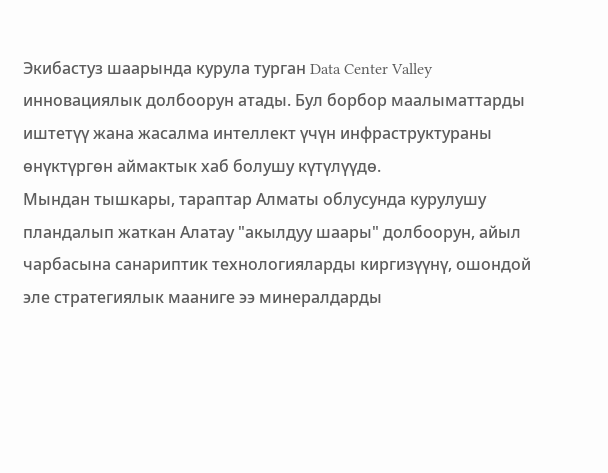Экибастуз шаарында курула турган Data Center Valley инновациялык долбоорун атады. Бул борбор маалыматтарды иштетүү жана жасалма интеллект үчүн инфраструктураны өнүктүргөн аймактык хаб болушу күтүлүүдө.
Мындан тышкары, тараптар Алматы облусунда курулушу пландалып жаткан Алатау "акылдуу шаары" долбоорун, айыл чарбасына санариптик технологияларды киргизүүнү, ошондой эле стратегиялык мааниге ээ минералдарды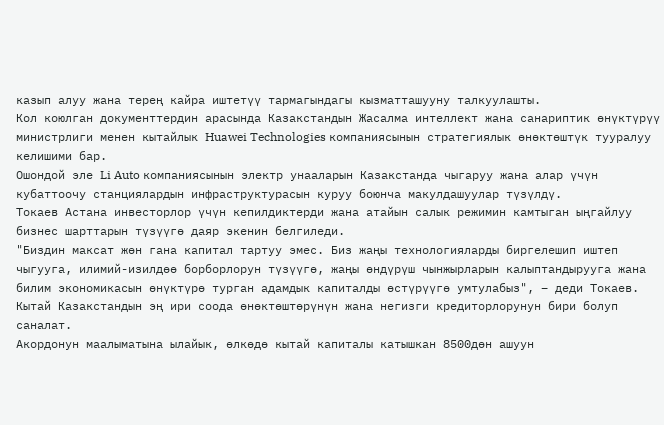казып алуу жана терең кайра иштетүү тармагындагы кызматташууну талкуулашты.
Кол коюлган документтердин арасында Казакстандын Жасалма интеллект жана санариптик өнүктүрүү министрлиги менен кытайлык Huawei Technologies компаниясынын стратегиялык өнөктөштүк тууралуу келишими бар.
Ошондой эле Li Auto компаниясынын электр унааларын Казакстанда чыгаруу жана алар үчүн кубаттоочу станциялардын инфраструктурасын куруу боюнча макулдашуулар түзүлдү.
Токаев Астана инвесторлор үчүн кепилдиктерди жана атайын салык режимин камтыган ыңгайлуу бизнес шарттарын түзүүгө даяр экенин белгиледи.
"Биздин максат жөн гана капитал тартуу эмес. Биз жаңы технологияларды биргелешип иштеп чыгууга, илимий-изилдөө борборлорун түзүүгө, жаңы өндүрүш чынжырларын калыптандырууга жана билим экономикасын өнүктүрө турган адамдык капиталды өстүрүүгө умтулабыз", – деди Токаев.
Кытай Казакстандын эң ири соода өнөктөштөрүнүн жана негизги кредиторлорунун бири болуп саналат.
Акордонун маалыматына ылайык, өлкөдө кытай капиталы катышкан 8500дөн ашуун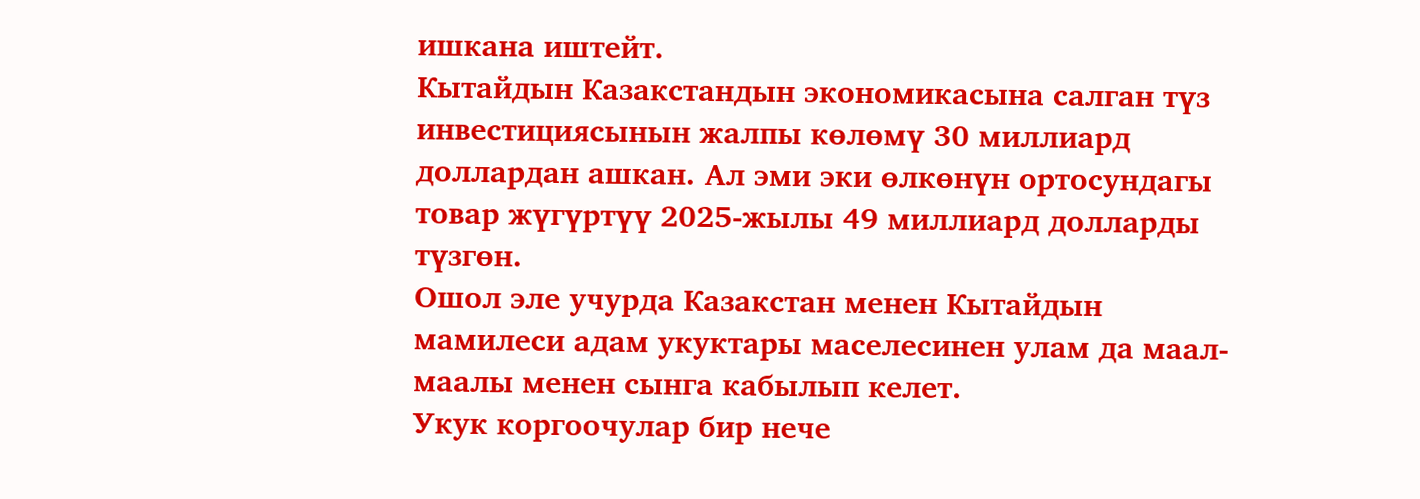ишкана иштейт.
Кытайдын Казакстандын экономикасына салган түз инвестициясынын жалпы көлөмү 30 миллиард доллардан ашкан. Ал эми эки өлкөнүн ортосундагы товар жүгүртүү 2025-жылы 49 миллиард долларды түзгөн.
Ошол эле учурда Казакстан менен Кытайдын мамилеси адам укуктары маселесинен улам да маал-маалы менен сынга кабылып келет.
Укук коргоочулар бир нече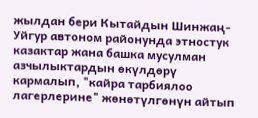жылдан бери Кытайдын Шинжаң-Уйгур автоном районунда этностук казактар жана башка мусулман азчылыктардын өкүлдөрү кармалып, "кайра тарбиялоо лагерлерине" жөнөтүлгөнүн айтып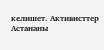келишет. Активисттер Астананы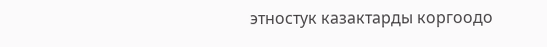этностук казактарды коргоодо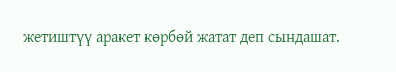жетиштүү аракет көрбөй жатат деп сындашат.